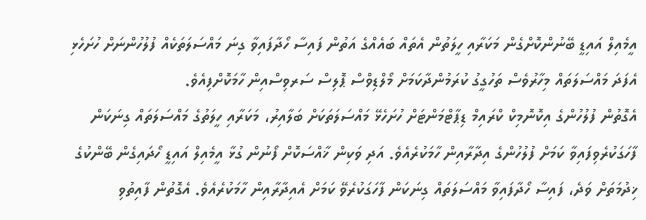އީމެއިލް އައިޑީ ބޭނުންކޮށްގެން މަކަރާއި ހީލަތުން އެތައް ބައެއްގެ އަތުން ފައިސާ ހޯދާފައިވާ ގިނަ މައްސަލަތަކެއް ފުލުހުންނަށް ހުށަހެޅި އެފަދަ މައްސަލަތައް މިހާރުވެސް ތަހުގީގު ކުރަމުންދާކަމަށް މޯލްޑިވްސް ޕޮލިސް ސަރވިސްއިން ހާމަކޮށްފިއެވެ.
އެގޮތުން ފުލުހުންގެ އިކޮނޮމިކް ކްރައިމް ޑިޕާޓްމަންޓަށް ހުށަހެޅޭ މައްސަލަތަކަށް ބަލާއިރު، މަކަރާއި ހީލަތުގެ މައްސަލަތައް ގިނަކަން ފާހަގަކުރެވިފައިވާ ކަމަށް ފުލުހުންގެ އިދާރާއިން ހާމަކުރެއެވެ. އަދި ވަކިން ޚާއްސަކޮށް ފޯނުން ގުޅާ އީމެއިލް އައިޑީ ހޯދައިގެން ބޭންކުގެ ޚިދުމަތަށް ވަދެ، ފައިސާ ހޯދާފައިވާ މައްސަލަތައް ގިނަކަން ފާހަގަކުރެވޭ ކަމަށް އެއިދާރާއިން ހާމަކުރެއެވެ. އެގޮތުން ފާއިތުވި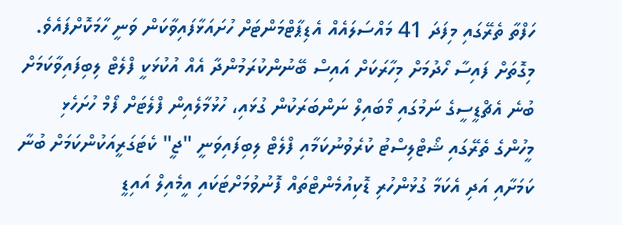ހަފްތާ ތެރޭގައި މިފަދަ 41 މައްސަލައެއް އެޑިޕާޓްމަންޓަށް ހުށައަޅާފައިވާކަން ވަނީ ހާމަކޮށްފައެވެ.
މިގޮތަށް ފައިސާ ހޯދުމަށް މިހާރަކަށް އައިސް ބޭނުންކުރަމުންދާ އެއް އުކުޅަކީ ފްލެޓް ލިބިފައިވާކަމަށް ބުނެ އެޗްޑީސީގެ ނަމުގައި މޯބައިލް ނަންބަރަކުން ގުޅައި، ހުޅުމާލެއިން ފްލެޓަށް ފޯމް ހުށަހެޅި މީހުންގެ ތެރޭގައި ޝޯޓްލިސްޓު ކުރެވުނުކަމާއި ފްލެޓް ލިބިފައިވަނީ "ޖީ" ކެޓަގަރީއަކުންކަމަށް ބުނާ ކަމަށާއި އަދި އެކަމާ ގުޅުންހުރި ޑޮކިއުމެންޓްތައް ފޮނުވުމަށްޓަކައި އީމެއިލް އައިޑީ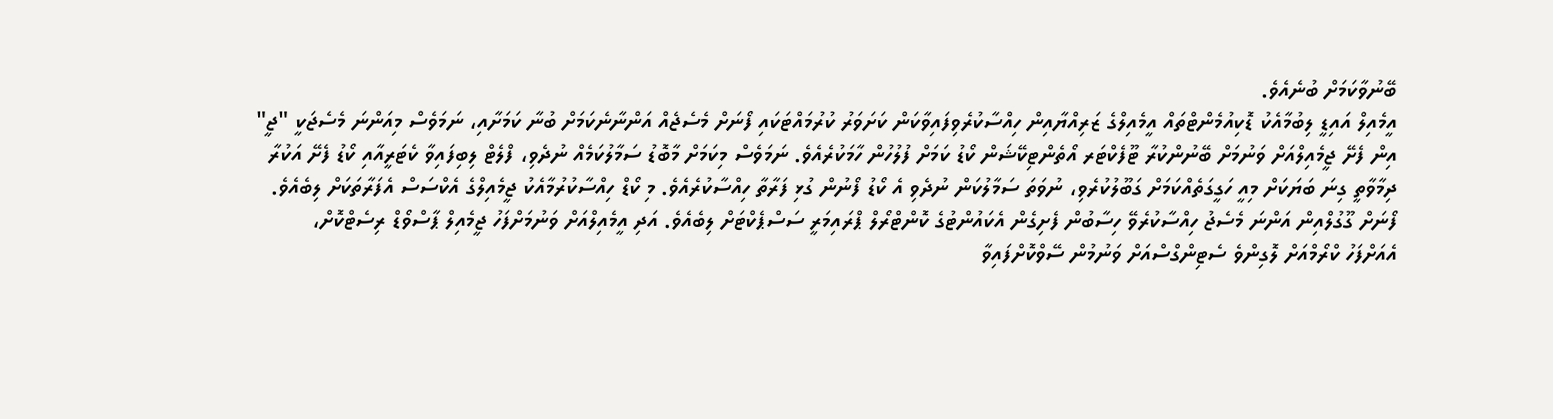ބޭނުވާކަމަށް ބުނެއެވެ.
އީމެއިލް އައިޑީ ލިބުމާއެކު ޑޮކިއުމެންޓްތައް އީމެއިލްގެ ޒަރިއްޔާއިން ހިއްސާކުރެވިފައިވާކަން ކަށަވަރު ކުރުމައްޓަކައި ފޯނަށް މެސެޖެއް އަންނާނެކަމަށް ބުނާ ކަމަށާއި، ނަމަވެސް މިއަންނަ މެސެޖަކީ "ޖީ" އިން ފެށޭ ޖީމެއިލްއަށް ވަނުމަށް ބޭނުންކުރާ ޓޫފެކްޓަރ އޯތެންޓިކޭޝަން ކޯޑު ކަމަށް ފުލުހުން ހާމަކުރެއެވެ. ނަމަވެސް މިކަމަށް މާބޮޑު ސަމާލުކަމެއް ނުދެވި، ފްލެޓް ލިބިފައިވާ ކެޓަރީއާއި ކޯޑު ފެށޭ އަކުރާ ދިމާވާތީ ގިނަ ބަޔަކަށް މިއީ ހަގީގަތެއްކަމަށް ގަބޫލުކުރެވި، ނުވަތަ ސަމާލުކަން ނުދެވި އެ ކޯޑު ފޯނުން ގުޅި ފަރާތާ ހިއްސާކުރެއެވެ. މި ކޯޑް ހިއްސާކުރުމާއެކު ޖީމެއިލްގެ އެކްސަސް އެފަރާތަކަށް ލިބެއެވެ.
ފޯނަށް ގޫގުލްއިން އަންނަ މެސެޖު ހިއްސާކުރެވޭ ހިސާބުން ފެށިގެން އެކައުންޓުގެ ކޮންޓްރޯލް ޕްރައިމަރީ ސަސްޕެކްޓަށް ލިބެއެވެ. އަދި އީމެއިލްއަށް ވަނުމަށްފަހު ޖީމެއިލް ޕާސްވޯޑް ރިސެޓްކޮށް، އެއަށްފަހު ކްރޯމްއަށް ލޮގިންވެ ސެޓިންގްސްއަށް ވަނުމުން ސޭވްކޮށްފައިވާ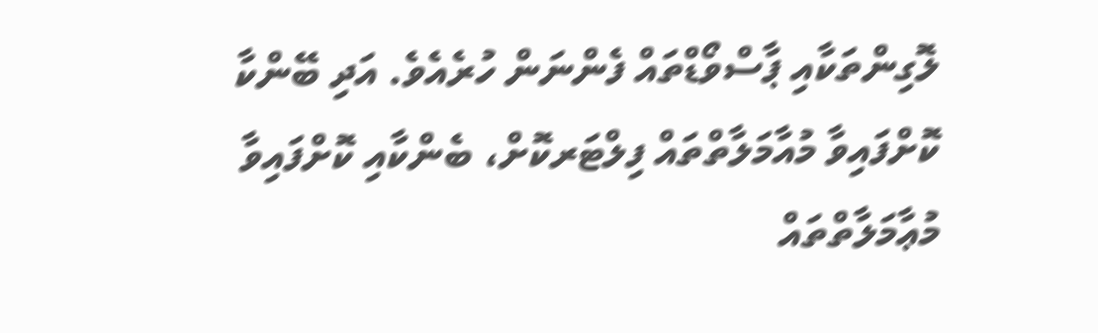ލޮގިންތަކާއި ޕާސްވޯޑްތައް ފެންނަން ހުރެއެވެ. އަދި ބޭންކާ ކޮށްފައިވާ މުއާމަލާތްތައް ފިލްޓަރކޮށް، ބެންކާއި ކޮށްފައިވާ މުޢާމަލާތްތައް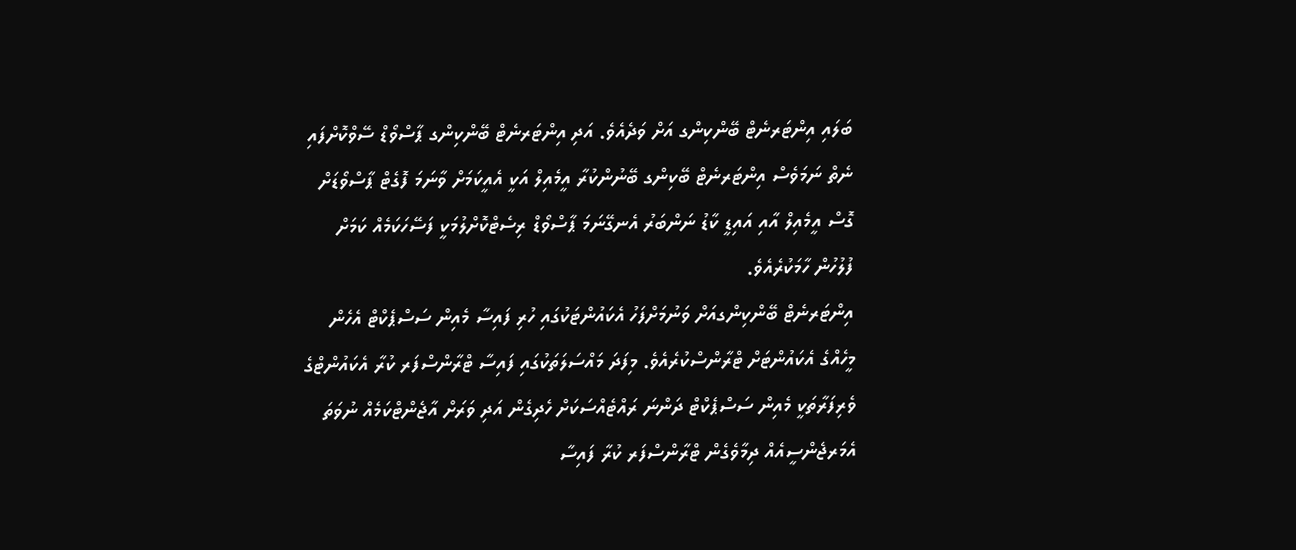ބަލައި އިންޓަރނެޓް ބޭންކިންގ އަށް ވަދެއެވެ. އަދި އިންޓަރނެޓް ބޭންކިންގ ޕާސްވޯޑް ސޭވްކޮށްފައި ނެތް ނަމަވެސް އިންޓަރނެޓް ބޭކިންގ ބޭނުންކުރާ އީމެއިލް އަކީ އެއީކަމަށް ވާނަމަ ފޮގެޓް ޕާސްވޯޑަށް ގޮސް އީމެއިލް އާއި އައިޑީ ކާޑު ނަންބަރު އެނގޭނަމަ ޕާސްވޯޑް ރިސެޓްކޮށްލުމަކީ ފަސޭހަކަމެއް ކަމަށް ފުލުހުން ހާމަކުރެއެވެ.
އިންޓަރނެޓް ބޭންކިންގއަށް ވަނުމަށްފަހު އެކައުންޓަކުގައި ހުރި ފައިސާ މެއިން ސަސްޕެކްޓް އެހެން މީހެއްގެ އެކައުންޓަށް ޓްރާންސްކުރެއެވެ. މިފަދަ މައްސަލަތަކުގައި ފައިސާ ޓްރާންސްފަރ ކުރާ އެކައުންޓްގެ ވެރިފަރާތަކީ މެއިން ސަސްޕެކްޓް ދަންނަ ރައްޓެއްސަކަށް ހެދިގެން އަދި ވަރަށް އާޖެންޓްކަމެއް ނުވަތަ އެމަރޖެންސީއެއް ދިމާވެގެން ޓްރާންސްފަރ ކުރާ ފައިސާ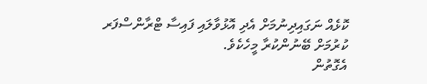ކޮޅެއް ނަގައިދިނުމަށް އެދި އޮޅުވާލައި ފައިސާ ޓްރާންސްފަރ ކުރުމަށް ބޭނުންކުރާ މީހެކެވެ.
އެގޮތުން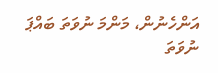އަންހެނުން، މަންމަ ނުވަތަ ބައްޕަ ނުވަތަ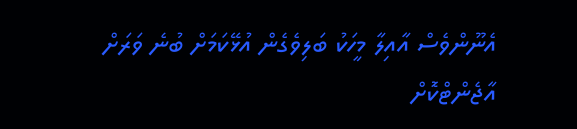އެނޫންވެސް އާއިލާ މީހަކު ބަލިވެގެން އުޅޭކަމަށް ބުނެ ވަރަށް އާޖެންޓްކޮށް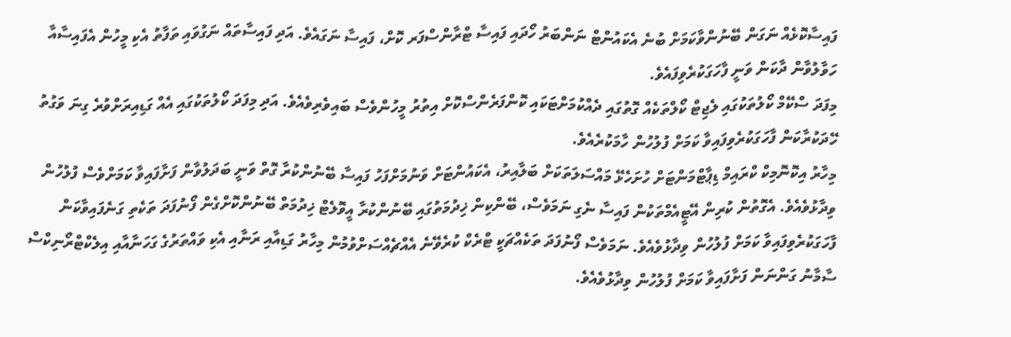ފައިސާކޮޅެއް ނަގަން ބޭނުންވާކަމަށް ބުނެ އެކައުންޓް ނަންބަރު ހޯދައި ފައިސާ ޓްރާންސްފަރ ކޮށް، ފައިސާ ނަގައެވެ. އަދި ފައިސާތައް ނަގުވައި ތަފާތު އެކި މީހުން އެފައިސާއާ ހަވާލުވާން ދާކަން ވަނީ ފާހަގަކުރެވިފައެވެ.
މިފަދަ ސްކޭމް ކޯލުތަކުގައި ލެޖިޓް ކޯލްތަކެއް ގޮތުގައި ދެއްކުމަށްޓަކައި ކޮންފަރެންސްކޮށް އިތުރު މީހުންވެސް ބައިވެރިވެއެވެ. އަދި މިފަދަ ކޯލުތަކުގައި އެއް ގަޑިއިރަށްވުރެ ގިނަ ވަގުތު ހޭދަކުރާކަން ފާހަގަކުރެވިފައިވާ ކަމަށް ފުލުހުން ހާމަކުރެއެވެ.
މިހާރު އިކޮނޮމިކް ކްރައިމް ޑިޕާޓްމަންޓަށް ހުށަހެޅޭ މައްސަލަތަކަށް ބަލާއިރު، އެކައުންޓަށް ވަނުމަށްފަހު ފައިސާ ބޭނުންކުރާ ގޮތް ވަނީ ބަދަލުވާން ފަށާފައިވާ ކަމަށްވެސް ފުލުހުން ވިދާޅުވެއެވެ. އެގޮތުން ކުރިން އޭޓީއެމްތަކުން ފައިސާ ނެގި ނަމަވެސް، ބޭންކިން ޚިދުމަތުގައި ބޭނުންކުރާ އީވޮލެޓް ޚިދުމަތް ބޭނުންކޮށްގެން ފޯނުފަދަ ތަކެތި ގަނެފައިވާކަން ފާހަގަކުރެވިފައިވާ ކަމަށް ފުލުހުން ވިދާޅުވެއެވެ. ނަމަވެސް ފޯނުފަދަ ތަކެއްޗަކީ ޓްރެކް ކުރެވޭނެ އެއްޗެއްސަށްވުމުން މިހާރު ގަޑިއާއި ރަނާއި އެކި ވައްތަރުގެ ގަހަނާއާއި އިލެކްޓްރޯނިކްސް ސާމާނު ގަންނަން ފަށާފައިވާ ކަމަށް ފުލުހުން ވިދާޅުވެއެވެ.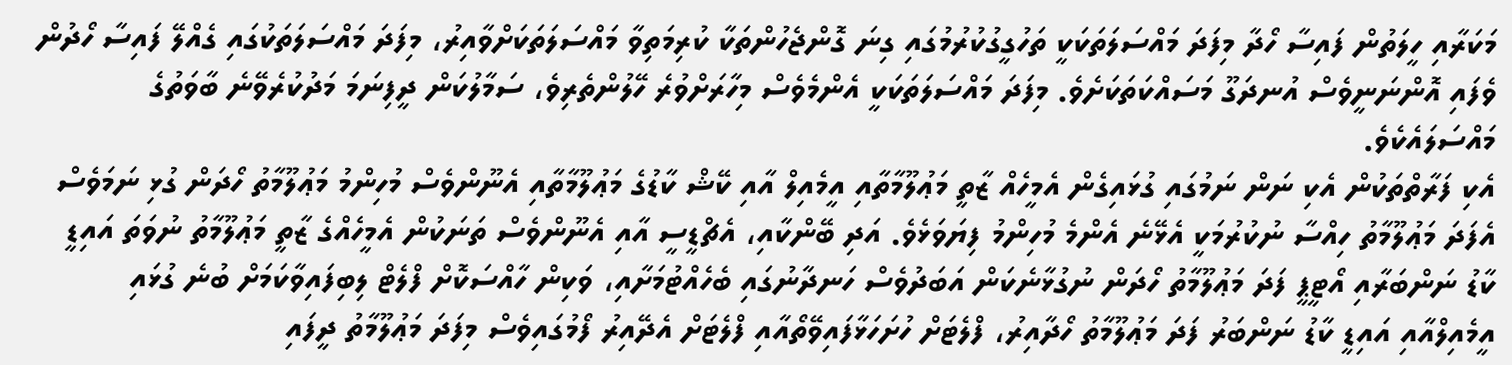މަކަރާއި ހީލަތުން ފައިސާ ހޯދާ މިފަދަ މައްސަލަތަކަކީ ތަހުގީގުކުރުމުގައި ގިނަ ގޮންޖެހުންތަކާ ކުރިމަތިވާ މައްސަލަތަކަށްވާއިރު، މިފަދަ މައްސަލަތަކުގައި ގެއްލޭ ފައިސާ ހޯދުން ވެފައި އޮންނަނީވެސް އުނދަގޫ މަސައްކަތަކަށެވެ. މިފަދަ މައްސަލަތަކަކީ އެންމެވެސް މިހާރަށްވުރެ ހޭލުންތެރިވެ، ސަމާލުކަން ދީފިނަމަ މަދުކުރެވޭނެ ބާވަތުގެ މައްސަލައެކެވެ.
އެކި ފަރާތްތަކުން އެކި ނަން ނަމުގައި ގުޅައިގެން އެމީހެއް ޒާތީ މަޢުލޫމާތާއި އީމެއިލް އާއި ކޭޝް ކާޑުގެ މަޢުލޫމާތާއި އެނޫންވެސް މުހިންމު މަޢުލޫމާތު ހޯދަން ގުޅި ނަމަވެސް އެފަދަ މަޢުލޫމާތު ހިއްސާ ނުކުރުމަކީ އެޅޭނެ އެންމެ މުހިންމު ފިޔަވަޅެވެ. އަދި ބޭންކާއި، އެޗްޑީސީ އާއި އެނޫންވެސް ތަނަކުން އެމީހެއްގެ ޒާތީ މަޢުލޫމާތު ނުވަތަ އައިޑީ ކާޑު ނަންބަރާއި އޯޓީޕީ ފަދަ މަޢުލޫމާތު ހޯދަން ނުގުޅާނެކަން އަބަދުވެސް ހަނދާނުގައި ބެހެއްޓުމަށާއި، ވަކިން ހާއްސަކޮށް ފްލެޓް ލިބިފައިވާކަމަށް ބުނެ ގުޅައި އީމެއިލްއާއި އައިޑީ ކާޑު ނަންބަރު ފަދަ މަޢުލޫމާތު ހޯދާއިރު، ފްލެޓަށް ހުށަހަޅާފައިވޭތޯއާއި ފްލެޓަށް އެދޭއިރު ފޯމުގައިވެސް މިފަދަ މަޢުލޫމާތު ދީފައި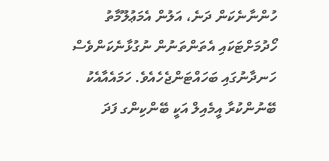ހުންނާނެކަން ދަނެ، އަލުން އެމަޢުލޫމާތު ހޯދުމަށްޓަކައި އެތަންތަނުން ނުގުޅާނެކަންވެސް ހަނދާނުގައި ބަހައްޓަންޖެހެއެވެ. ހަމައެއާއެކު ބޭނުންކުރާ އީމެއިލް އަކީ ބޭންކިންގ ފަދަ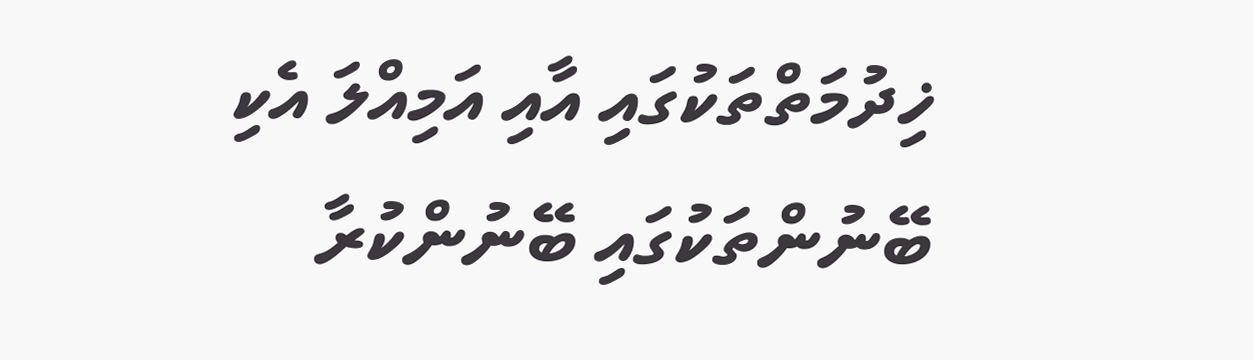ޚިދުމަތްތަކުގައި އާއި އަމިއްލަ އެކި ބޭނުންތަކުގައި ބޭނުންކުރާ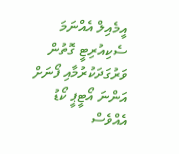އީމެއިލް އެއްނަމަ ސެކިއުރިޓީ ގޮތުން ވަރުގަދަކުރުމާއި ފޯނަށް އަންނަ އޯޓީޕީ ކޯޑު އެއްވެސް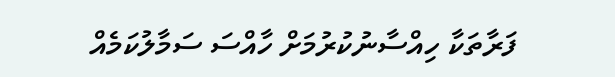ފަރާތަކާ ހިއްސާނުކުރުމަށް ހާއްސަ ސަމާލުކަމެއް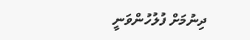ދިނުމަށް ފުލުހުންވަނީ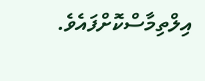އިލްތިމާސްކޮށްފައެވެ.